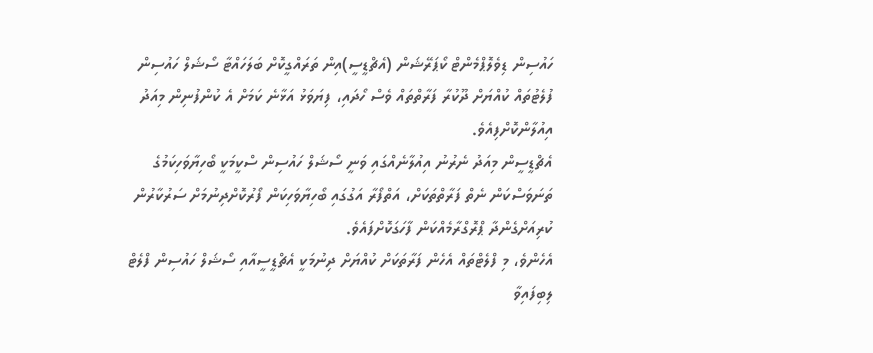ހައުސިން ޑިވެލޮޕްމެންޓް ކޯޕަރޭޝަން (އެޗްޑީސީ)އިން ތަރައްގީކޮށް ބަލަހައްޓާ ސޯޝަލް ހައުސިން ފުލެޓުތައް ކުއްޔަށް ދޫކުރާ ފަރާތްތައް ވެސް ހޯދައި، ފިޔަވަޅު އަޅާނެ ކަމަށް އެ ކުންފުނިން މިއަދު އިއުލާންކޮށްފިއެވެ.
އެޗްޑީސީން މިއަދު ނެރުނު އިއުލާނެއްގައި ވަނީ ސޯޝަލް ހައުސިން ސްކީމަކީ ބޯހިޔާވަހިކަމުގެ ތަނަވަސްކަން ނެތް ފަރާތްތަކަށް، އަތްފޯރާ އަގުގައި ބޯހިޔާވަހިކަން ފޯރުކޮށްދިނުމަށް ސަރުކާރުން ކުރިއަށްގެންދާ ޕްރޮގްރާމެއްކަން ފާހަގަކޮށްފައެވެ.
އެހެންވެ، މި ފްލެޓްތައް އެހެން ފަރާތަކަށް ކުއްޔަށް ދިނުމަކީ އެޗްޑީސީއާއި ސޯޝަލް ހައުސިން ފްލެޓް ލިބިފައިވާ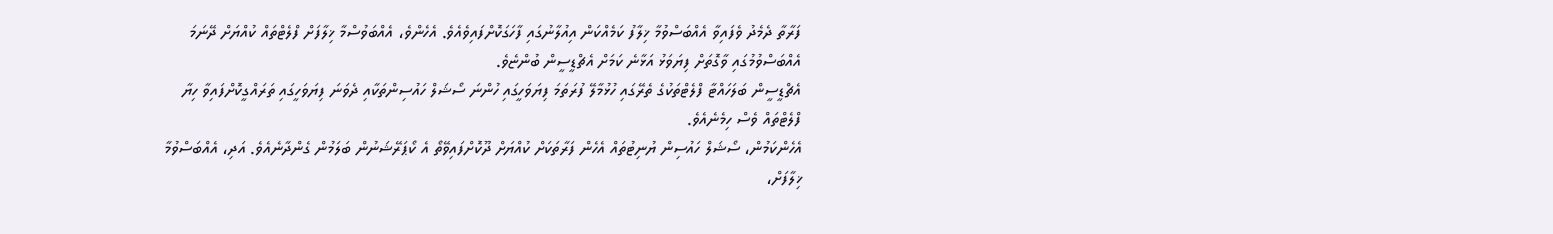ފަރާތާ ދެމެދު ވެފައިވާ އެއްބަސްވުމާ ޚިލާފު ކަމެއްކަން އިއުލާނުގައި ފާހަގަކޮށްފައިވެއެވެ. އެހެންވެ، އެއްބަވުސްމާ ޚިލާފަށް ފްލެޓްތައް ކުއްޔަށް ދޭނަމަ އެއްބަސްވުމުގައި ވާގޮތަށް ފިޔަވަޅު އަޅާނެ ކަމަށް އެޗްޑީސީން ބުންޏެވެ.
އެޗްޑީސީން ބަލަހައްޓާ ފްލެޓްތަކުގެ ތެރޭގައި ހުޅުމާލޭ ފުރަތަމަ ފިޔަވަހީގައި ހުންނަ ސޯޝަލް ހައުސިންތަކާއި ދެވަނަ ފިޔަވަހީގައި ތަރައްގީކޮށްފައިވާ ހިޔާ ފްލެޓްތައް ވެސް ހިމެނެއެވެ.
އެހެންކަމުން، ސޯޝަލް ހައުސިން ޔުނިޓުތައް އެހެން ފަރާތަކަށް ކުއްޔަށް ދޫކޮށްފައިވޭތޯ އެ ކޯޕަރޭޝަނުން ބަލަމުން ގެންދާނެއެވެ. އަދި، އެއްބަސްވުމާ ޚިލާފަށް،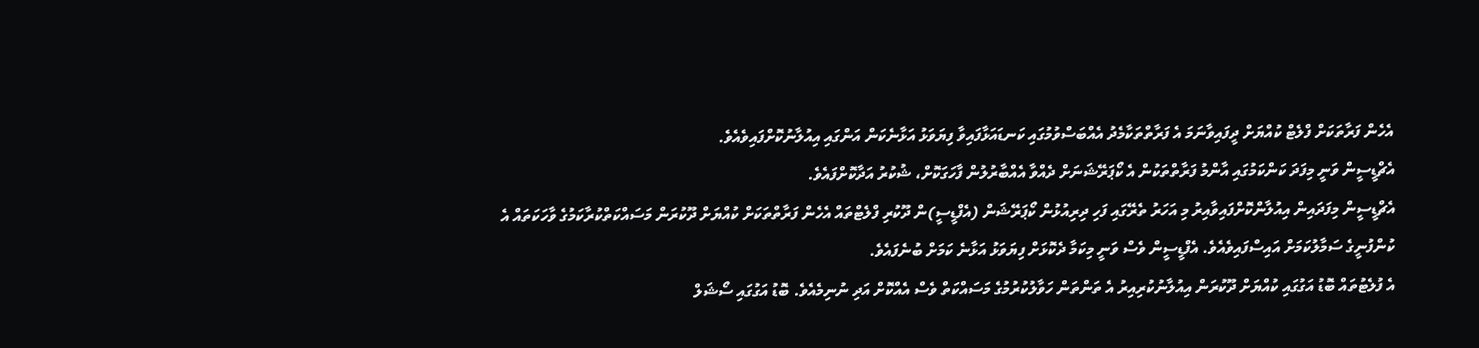އެހެން ފަރާތަކަށް ފްލެޓް ކުއްޔަށް ދީފައިވާނަމަ އެ ފަރާތްތަކާމެދު އެއްބަސްވުމުގައި ކަނޑައަޅާފައިވާ ފިޔަވަޅު އަޅާނެކަން އަންގައި އިއުލާނުކޮށްފައިވެއެވެ.
އެޗްޑީސީން ވަނީ މިފަދަ ކަންކަމުގައި އާންމު ފަރާތްތަކުން އެ ކޯޕަރޭޝަނަށް ދެއްވާ އެއްބާރުލުން ފާހަގަކޮށް، ޝުކުރު އަދާކޮށްފައެވެ.
އެޗްޑީސީން މިފަދައިން އިއުލާންކޮށްފައިވާއިރު މި އަހަރު ތެރޭގައި ފަހި ދިރިއުޅުން ކޯޕަރޭޝަން (އެފްޑީސީ)ން ދޫކުރި ފްލެޓްތައް އެހެން ފަރާތްތަކަށް ކުއްޔަށް ދޫކުރަން މަސައްކަތްކުރާކަމުގެ ވާހަކަތައް އެ ކުންފުނީގެ ސަމާލުކަމަށް އައިސްފައިވެއެވެ. އެފްޑީސީން ވެސް ވަނީ މިކަމާ ދެކޮޅަށް ފިޔަވަޅު އަޅާނެ ކަމަށް ބުނެފައެވެ.
އެ ފުލެޓުތައް ބޮޑު އަގުގައި ކުއްޔަށް ދޫކުރަން އިއުލާނުކުރިއިރު އެ ތަންތަން ހަވާލުކުރުމުގެ މަސައްކަތް ވެސް އެއްކޮށް އަދި ނުނިމެއެވެ. ބޮޑު އަގުގައި ސޯޝަލް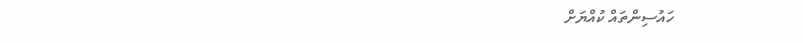ހައުސިންތައް ކުއްޔަށް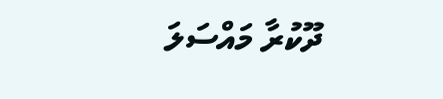ދޫކުރާ މައްސަލަ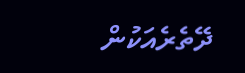ދޭތެރެއަކުން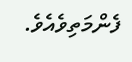ފެންމަތިވެއެވެ.